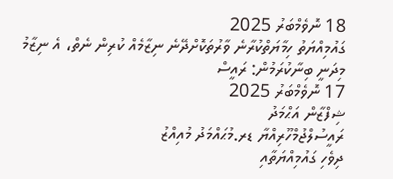18 ނޮވެމްބަރު 2025
ގައުމިއްޔަތު ހިމާޔަތްކުރާނެ ވާރުތަކޮށްދޭނެ ނިޒާމެއް ކުރިން ނެތް، އެ ނިޒާމު މިދަނީ ބިނާކުރަމުން: ރައީސް
17 ނޮވެމްބަރު 2025
ޝިފްޒާން އަޙްމަދު
ރައީސުލްޖުމްހޫރިއްޔާ ޑރ.މުޙައްމަދު މުއިއްޒު
ދިވެހި ގައުމިއްޔަތާއި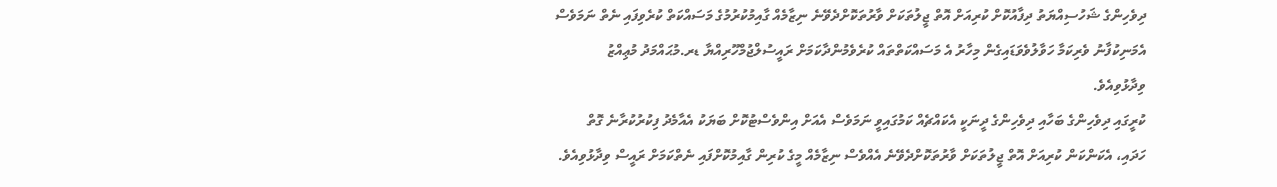ދިވެހިންގެ ޝަހުސިއްޔަތު ދިފާއުކޮށް ކުރިއަށް އޮތް ޖީލުތަކަށް ވާރުތަކޮށްދެވޭނެ ނިޒާމެއް ގާއިމުކުރުމުގެ މަސައްކަތް ކުރެވިފައި ނެތް ނަމަވެސް އެމަނިކުފާނު ވެރިކަމާ ހަވާލުވެވަޑައިގެން މިހާރު އެ މަސައްކަތްތައް ކުރެވެމުންދާކަމަށް ރައީސުލްޖުމްހޫރިއްޔާ ޑރ.މުޙައްމަދު މުޢިއްޒު ވިދާޅުވިއެވެ.
ކުރީގައި ދިވެހިންގެ ބަހާއި ދިވެހިންގެ ދީނަކީ އެކައްޗެއް ކަމުގައިވީ ނަމަވެސް އެއަށް އިންވެސްޓުކޮށް ބަޔަކު އެއާމެދު ފިކުރުކުރާނެ ގޮތް ހަދައި، އެކަންކަން ކުރިއަށް އޮތް ޖީލުތަކަށް ވާރުތަކޮށްދެވޭނެ އެއްވެސް ނިޒާމެއް މީގެ ކުރިން ގާއިމުކޮށްފައި ނެތްކަމަށް ރައީސް ވިދާޅުވިއެވެ.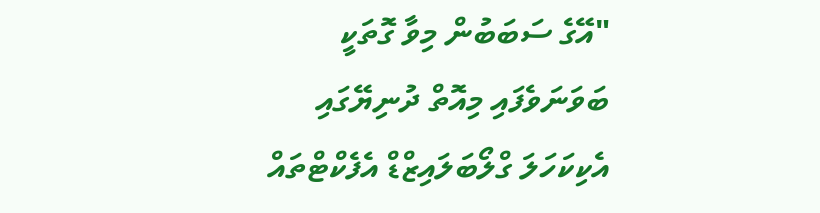"އޭގެ ސަބަބުން މިވާ ގޮތަކީ ބަވަނަވެފައި މިއޮތް ދުނިޔޭގައި އެކިކަހަލަ ގްލޯބަލައިޒްޑް އެފެކްޓްތައް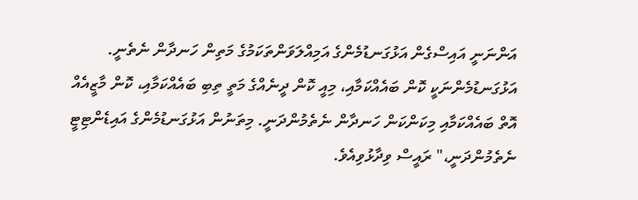އަންނަނީ އައިސްގެން އަޅުގަނޑުމެންގެ އަމިއްލަވަންތަކަމުގެ މަތިން ހަނދާން ނެތެނީ. އަޅުގަނޑުމެންނަކީ ކޮން ބައެއްކަމާއި، މިއީ ކޮން ދީނެއްގެ މަތީ ތިބި ބައެއްކަމާއި، ކޮން މާޒީއެއް އޮތް ބައެއްކަމާއި މިކަންކަން ހަނދާން ނެތެމުންދަނީ. މިތަނުން އަޅުގަނޑުމެންގެ އައިޑެންޓިޓީ ނެތެމުންދަނީ،" ރައީސް ވިދާޅުވިއެވެ.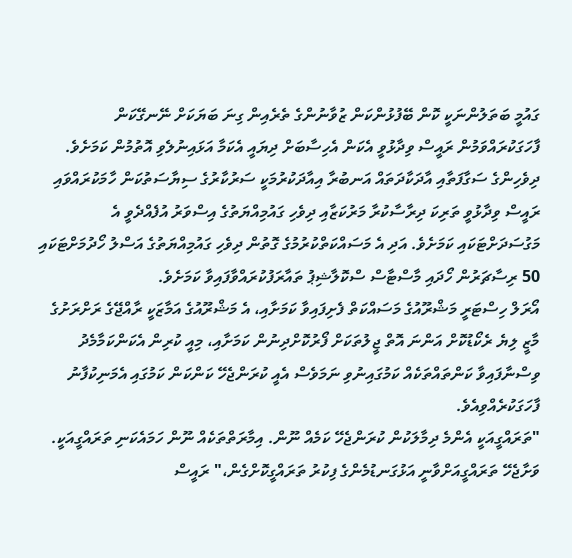ގައުމީ ބަތަލުންނަކީ ކޮން ބޭފުޅުންކަން ޒުވާނުންގެ ތެރެއިން ގިނަ ބަޔަކަށް ނޭނގޭކަން ފާހަގަކުރައްވަމުން ރައީސް ވިދާޅުވީ އެކަން އެހިސާބަށް ދިޔައީ އެކަމާ އަޅައިނުލެވި އޮތުމުން ކަމަށެވެ.
ދިވެހިންގެ ސަގާފަތާއި އާދަކާދަތައް އަނބުރާ އިއާދަކުރުމަކީ ސަރުކާރުގެ ސިޔާސަތުކަން ހާމަކުރައްވައި ރައީސް ވިދާޅުވީ ތަރިކަ ދިރާސާކުރާ މަރުކަޒާއި ދިވެހި ގައުމިއްޔަތުގެ އިސްވަރު އުފެއްދެވީ އެ މަގުސަދަށްޓަކައި ކަމަށެވެ. އަދި އެ މަސައްކަތްކުރުމުގެ ގޮތުން ދިވެހި ގައުމިއްޔަތުގެ އަސްލު ހޯދުމަށްޓަކައި 50 ރިސާޗަރުން ހޯދައި މާސްޓާސް ސްކޮލާޝިޕު ތައާރަފުކުރައްވާފައިވާ ކަމަށެވެ.
އޯރަލް ހިސްޓަރީ މަޝްރޫއުގެ މަސައްކަތް ފެށިފައިވާ ކަމަށާއި، އެ މަޝްރޫއުގެ އަމާޒަކީ ރާއްޖޭގެ ރަށްރަށުގެ މާޒީ ލިޔެ ރެކޯޑުކޮށް އަންނަ އޮތް ޖީލުތަކަށް ފޯރުކޮށްދިނުން ކަމަށާއި، މިއީ ކުރިން އެކަންކަމާމެދު ވިސްނާފައިވާ ކަންތައްތަކެއް ކަމުގައިނުވި ނަމަވެސް އެއީ ކުރަންޖެހޭ ކަންކަން ކަމުގައި އެމަނިކުފާނު ފާހަގަކުރެއްވިއެވެ.
"ތަރައްގީއަކީ އެންމެ ދިމާލަކުން ކުރަންޖެހޭ ކަމެއް ނޫން. އިމާރަތްތަކެއް ނޫން ހަމައެކަނި ތަރައްގީއަކީ. ވަށާޖެހޭ ތަރައްގީއަށްވާނީ އަޅުގަނޑުމެންގެ ފިކުރު ތަރައްގީކޮށްގެން،" ރައީސް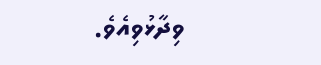ވިދާޅުވިއެވެ.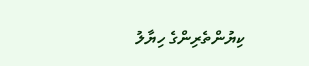ކިޔުންތެރިންގެ ހިޔާލު